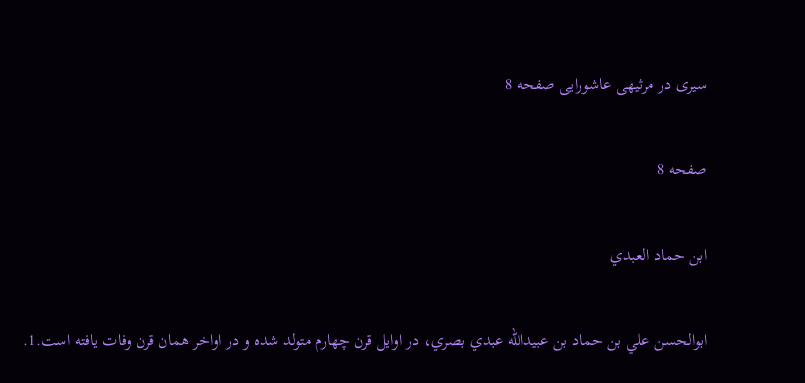سیری در مرثیهی عاشورایی صفحه 8

صفحه 8

ابن حماد العبدي

ابوالحسن علي بن حماد بن عبيدالله عبدي بصري، در اوايل قرن چهارم متولد شده و در اواخر همان قرن وفات يافته است.1.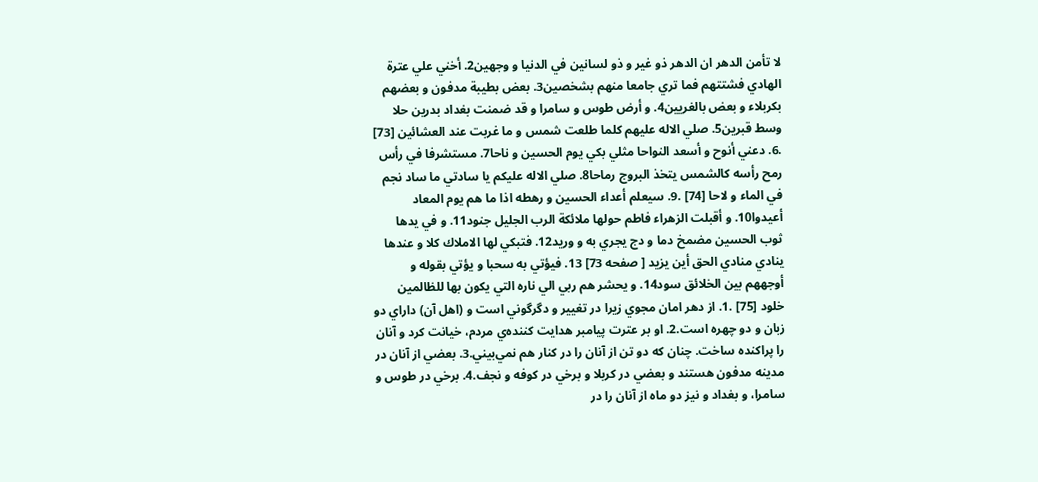لا تأمن الدهر ان الدهر ذو غير و ذو لسانين في الدنيا و وجهين‌2. أخني علي عترة الهادي فشتتهم فما تري جامعا منهم بشخصين‌3. بعض بطيبة مدفون و بعضهم بكربلاء و بعض بالغريين‌4. و أرض طوس و سامرا و قد ضمنت بغداد بدرين حلا وسط قبرين‌5. صلي الاله عليهم كلما طلعت شمس و ما غربت عند العشائين [73] .6. دعني أنوح و أسعد النواحا مثلي بكي يوم الحسين و ناحا7. مستشرفا في رأس رمح رأسه كالشمس يتخذ البروج رماحا8. صلي الاله عليكم يا سادتي ما ساد نجم في الماء و لاحا [74] .9. سيعلم أعداء الحسين و رهطه اذا ما هم يوم المعاد أعيدوا10. و أقبلت الزهراء فاطم حولها ملائكة الرب الجليل جنود11. و في يدها ثوب الحسين مضمخ دما و دج يجري به و وريد12. فتبكي لها الاملاك كلا و عندها ينادي منادي الحق أين يزيد [ صفحه 73] 13. فيؤتي به سحبا و يؤتي بقوله و أوجههم بين الخلائق سود14. و يحشر هم ربي الي ناره التي يكون بها للظالمين خلود [75] .1. از دهر امان مجوي زيرا در تغيير و دگرگوني است و (اهل آن) داراي دو زبان و دو چهره است.2. او بر عترت پيامبر هدايت كننده‌ي مردم، خيانت كرد و آنان را پراكنده ساخت. چنان كه دو تن از آنان را در كنار هم نمي‌بيني.3. بعضي از آنان در مدينه مدفون هستند و بعضي در كربلا و برخي در كوفه و نجف.4. برخي در طوس و سامرا، و بغداد و نيز دو ماه از آنان را در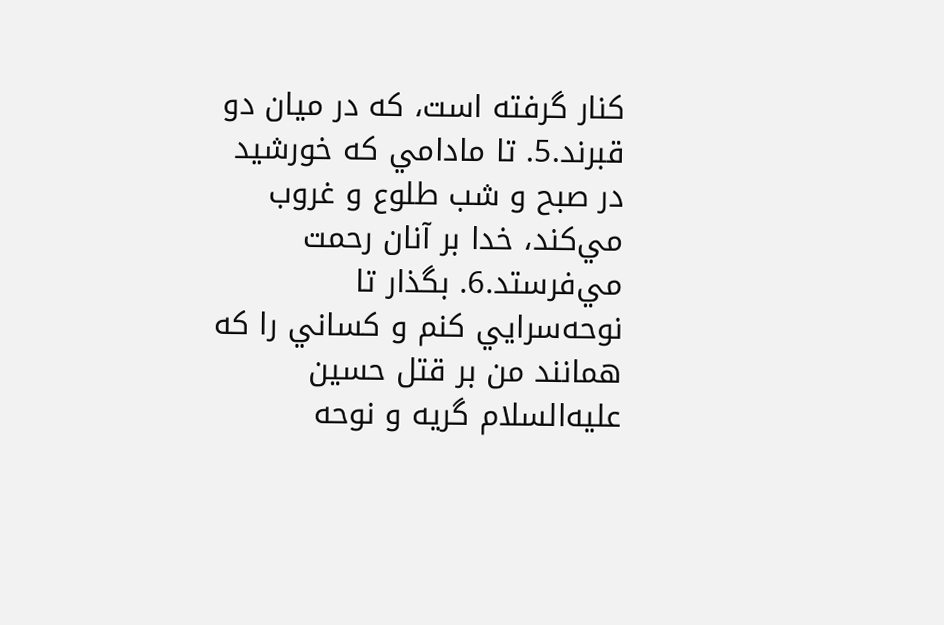كنار گرفته است، كه در ميان دو قبرند.5. تا مادامي كه خورشيد در صبح و شب طلوع و غروب مي‌كند، خدا بر آنان رحمت مي‌فرستد.6. بگذار تا نوحه‌سرايي كنم و كساني را كه همانند من بر قتل حسين عليه‌السلام گريه و نوحه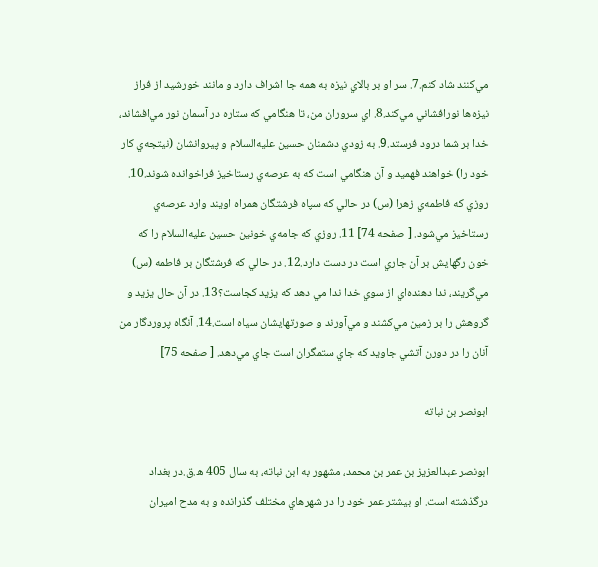مي‌كنند شاد كنم.7. سر او بر بالاي نيزه به همه جا اشراف دارد و مانند خورشيد از فراز نيزه‌ها نورافشاني مي‌كند.8. اي سروران من، تا هنگامي كه ستاره در آسمان نور مي‌افشاند، خدا بر شما درود فرستد.9. به زودي دشمنان حسين عليه‌السلام و پيروانشان (نيتجه‌ي كار خود را) خواهند فهميد و آن هنگامي است كه به عرصه‌ي رستاخيز فراخوانده شوند.10. روزي كه فاطمه‌ي زهرا (س) در حالي كه سپاه فرشتگان همراه اويند وارد عرصه‌ي رستاخيز مي‌شود. [ صفحه 74] 11. روزي كه جامه‌ي خونين حسين عليه‌السلام را كه خون رگهايش بر آن جاري است در دست دارد.12. در حالي كه فرشتگان بر فاطمه (س) مي‌گريند، ندا دهنده‌اي از سوي خدا ندا مي دهد كه يزيد كجاست؟13. در آن حال يزيد و گروهش را بر زمين مي‌كشند و مي‌آورند و صورتهايشان سياه است.14. آنگاه پروردگار من آنان را در دورن آتشي جاويد كه جاي ستمگران است جاي مي‌دهد. [ صفحه 75]

ابونصر بن نباته

ابونصر عبدالعزيز بن عمر بن محمد، مشهور به ابن نباته، به سال 405 ه.ق.در بغداد درگذشته است. او بيشتر عمر خود را در شهرهاي مختلف گذرانده و به مدح اميران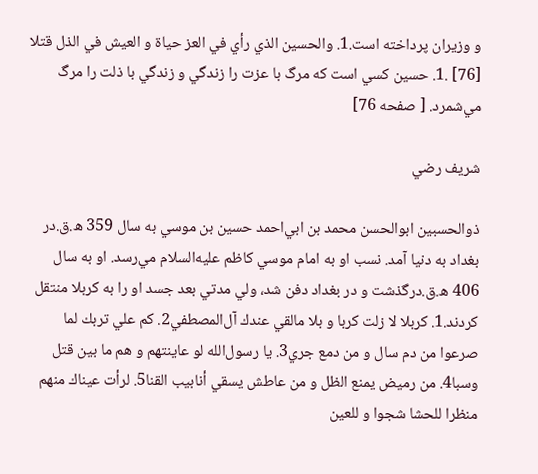و وزيران پرداخته است.1. والحسين الذي رأي في العز حياة و العيش في الذل قتلا [76] .1. حسين كسي است كه مرگ با عزت را زندگي و زندگي با ذلت را مرگ مي‌شمرد. [ صفحه 76]

شريف رضي

ذوالحسبين ابوالحسن محمد بن ابي‌احمد حسين بن موسي به سال 359 ه.ق.در بغداد به دنيا آمد. نسب او به امام موسي كاظم عليه‌السلام مي‌رسد. او به سال 406 ه.ق.درگذشت و در بغداد دفن شد، ولي مدتي بعد جسد او را به كربلا منتقل كردند.1. كربلا لا زلت كربا و بلا مالقي عندك آل‌المصطفي‌2. كم علي تربك لما صرعوا من دم سال و من دمع جري‌3. يا رسول‌الله لو عاينتهم و هم ما بين قتل وسبا4. من رميض يمنع الظل و من عاطش يسقي أنابيب القنا5. لرأت عيناك منهم منظرا للحشا شجوا و للعين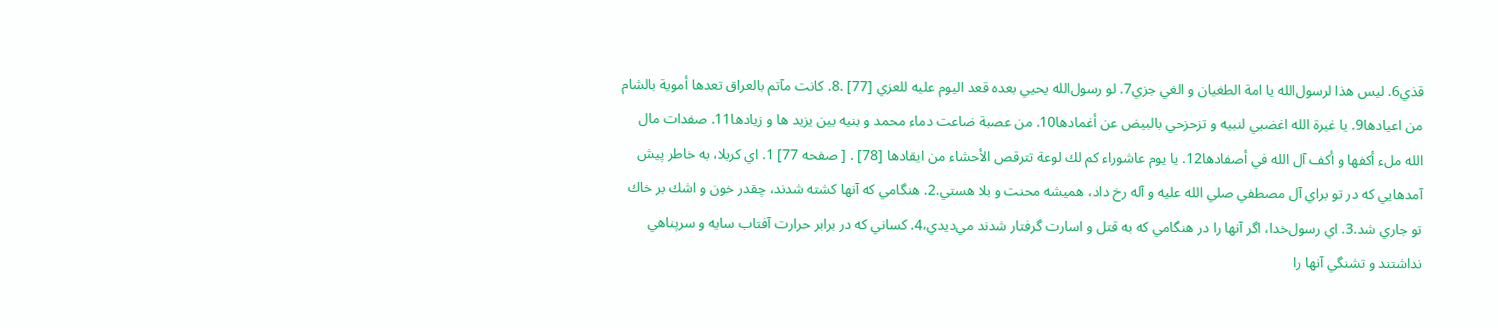قذي‌6. ليس هذا لرسول‌الله يا امة الطغيان و الغي جزي‌7. لو رسول‌الله يحيي بعده قعد اليوم عليه للعزي [77] .8. كانت مآتم بالعراق تعدها أموية بالشام من اعيادها9. يا غيرة الله اغضبي لنبيه و تزحزحي بالبيض عن أغمادها10. من عصبة ضاعت دماء محمد و بنيه بين يزيد ها و زيادها11. صفدات مال الله مل‌ء أكفها و أكف آل الله في أصفادها12. يا يوم عاشوراء كم لك لوعة تترقص الأحشاء من ايقادها [78] . [ صفحه 77] 1. اي كربلا، به خاطر پيش آمدهايي كه در تو براي آل مصطفي صلي الله عليه و آله رخ داد، هميشه محنت و بلا هستي.2. هنگامي كه آنها كشته شدند، چقدر خون و اشك بر خاك تو جاري شد.3. اي رسول‌خدا، اگر آنها را در هنگامي كه به قتل و اسارت گرفتار شدند مي‌ديدي،4. كساني كه در برابر حرارت آفتاب سايه و سرپناهي نداشتند و تشنگي آنها را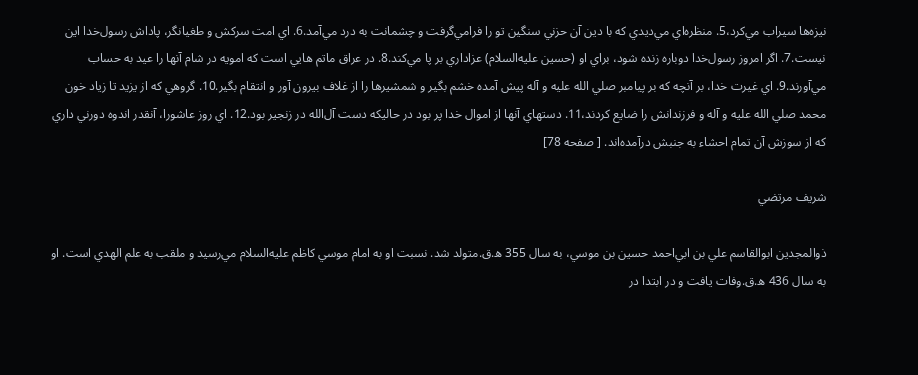نيزه‌ها سيراب مي‌كرد،5. منظره‌اي مي‌ديدي كه با دين آن حزني سنگين تو را فرامي‌گرفت و چشمانت به درد مي‌آمد.6. اي امت سركش و طغيانگر، پاداش رسول‌خدا اين نيست.7. اگر امروز رسول‌خدا دوباره زنده شود، براي او (حسين عليه‌السلام) عزاداري بر پا مي‌كند.8. در عراق ماتم هايي است كه امويه در شام آنها را عيد به حساب مي‌آورند.9. اي غيرت خدا، بر آنچه كه بر پيامبر صلي الله عليه و آله پيش آمده خشم بگير و شمشيرها را از غلاف بيرون آور و انتقام بگير.10. گروهي كه از يزيد تا زياد خون محمد صلي الله عليه و آله و فرزندانش را ضايع كردند،11. دستهاي آنها از اموال خدا پر بود در حاليكه دست آل‌الله در زنجير بود.12. اي روز عاشورا، آنقدر اندوه دورني داري كه از سوزش آن تمام احشاء به جنبش درآمده‌اند. [ صفحه 78]

شريف مرتضي

ذوالمجدين ابوالقاسم علي بن ابي‌احمد حسين بن موسي، به سال 355 ه.ق.متولد شد. نسبت او به امام موسي كاظم عليه‌السلام مي‌رسيد و ملقب به علم الهدي است. او به سال 436 ه.ق.وفات يافت و در ابتدا در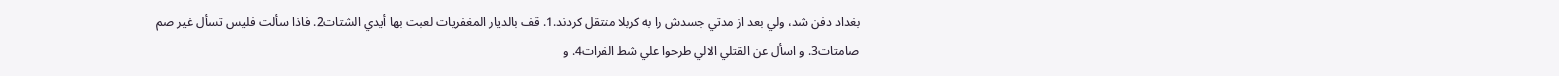بغداد دفن شد، ولي بعد از مدتي جسدش را به كربلا منتقل كردند.1. قف بالديار المغفريات لعبت بها أيدي الشتات‌2. فاذا سألت فليس تسأل غير صم صامتات‌3. و اسأل عن القتلي الالي طرحوا علي شط الفرات‌4. و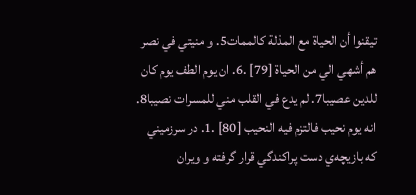تيقنوا أن الحياة مع المذلة كالممات‌5. و منيتي في نصر هم أشهي الي من الحياة [79] .6. ان يوم الطف يوم كان للدين عصيبا7. لم يدع في القلب مني للمسرات نصيبا8. انه يوم نحيب فالتزم فيه النحيب [80] .1. در سرزميني كه بازيچه‌ي دست پراكندگي قرار گرفته و ويران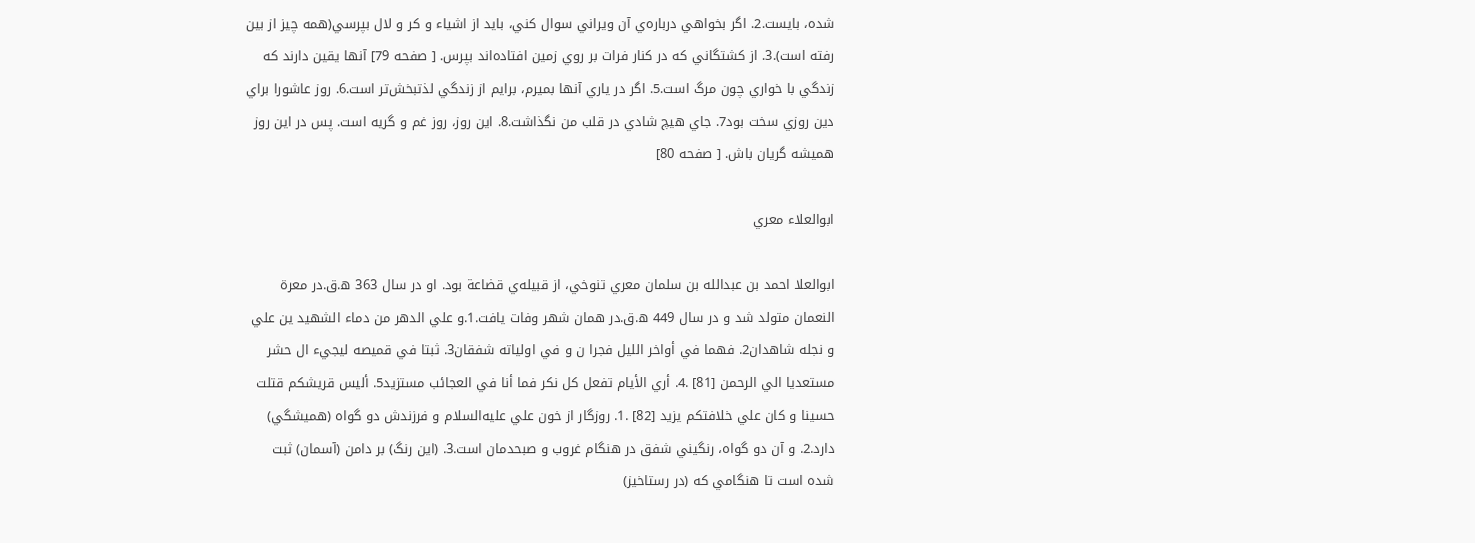شده، بايست.2. اگر بخواهي درباره‌ي آن ويراني سوال كني، بايد از اشياء و كر و لال بپرسي(همه چيز از بين رفته است).3. از كشتگاني كه در كنار فرات بر روي زمين افتاده‌اند بپرس. [ صفحه 79] آنها يقين دارند كه زندگي با خواري چون مرگ است.5. اگر در ياري آنها بميرم، برايم از زندگي لذتبخش‌تر است.6. روز عاشورا براي دين روزي سخت بود7. جاي هيچ شادي در قلب من نگذاشت.8. اين روز، روز غم و گريه است. پس در اين روز هميشه گريان باش. [ صفحه 80]

ابوالعلاء معري

ابوالعلا احمد بن عبدالله بن سلمان معري تنوخي، از قبيله‌ي قضاعة بود. او در سال 363 ه.ق.در معرة النعمان متولد شد و در سال 449 ه.ق.در همان شهر وفات يافت.1.و علي الدهر من دماء الشهيد ين علي و نجله شاهدان‌2. فهما في أواخر الليل فجرا ن و في اولياته شفقان‌3. ثبتا في قميصه ليجي‌ء ال حشر مستعديا الي الرحمن [81] .4. أري الأيام تفعل كل نكر فما أنا في العجائب مستزيد5. أليس قريشكم قتلت حسينا و كان علي خلافتكم يزيد [82] .1. روزگار از خون علي عليه‌السلام و فرزندش دو گواه (هميشگي) دارد.2. و آن دو گواه، رنگيني شفق در هنگام غروب و صبحدمان است.3. (اين رنگ) بر دامن (آسمان) ثبت شده است تا هنگامي كه (در رستاخيز)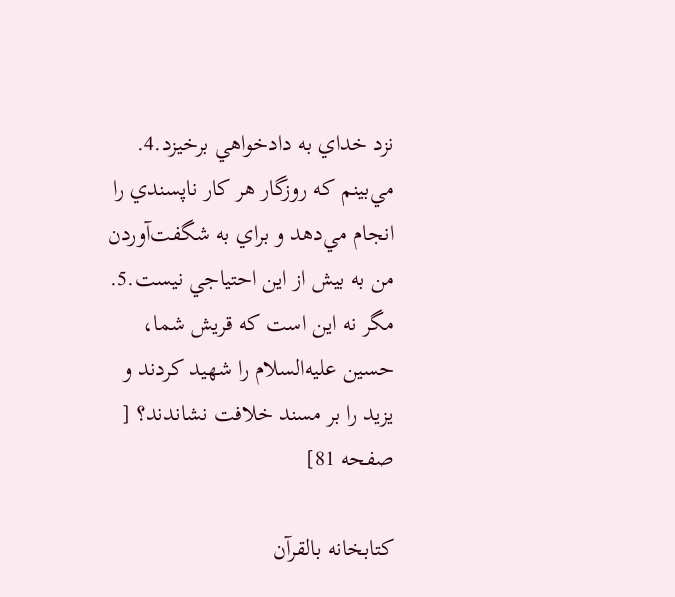نزد خداي به دادخواهي برخيزد.4. مي‌بينم كه روزگار هر كار ناپسندي را انجام مي‌دهد و براي به شگفت‌آوردن من به بيش از اين احتياجي نيست.5. مگر نه اين است كه قريش شما، حسين عليه‌السلام را شهيد كردند و يزيد را بر مسند خلافت نشاندند؟ [ صفحه 81]

کتابخانه بالقرآن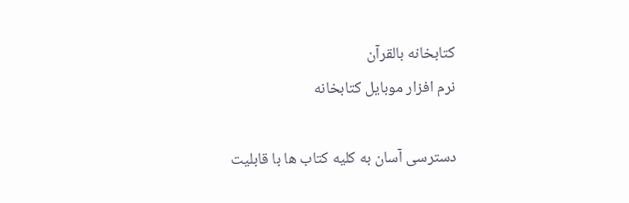کتابخانه بالقرآن
نرم افزار موبایل کتابخانه

دسترسی آسان به کلیه کتاب ها با قابلیت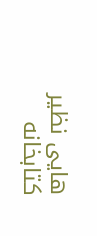هایی نظیر کتابخانه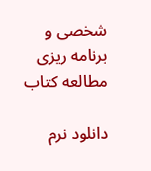شخصی و برنامه ریزی مطالعه کتاب

دانلود نرم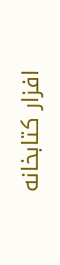افزار کتابخانه